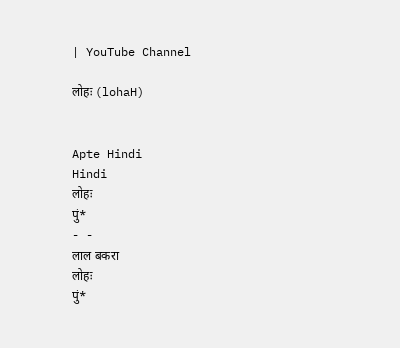| YouTube Channel

लोहः (lohaH)


Apte Hindi
Hindi
लोहः
पुं*
- -
लाल बकरा
लोहः
पुं*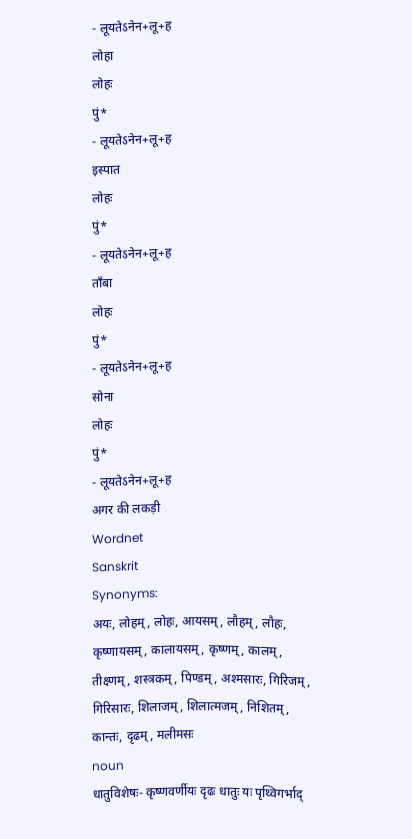- लूयतेऽनेन+लू+ह
लोहा
लोहः
पुं*
- लूयतेऽनेन+लू+ह
इस्पात
लोहः
पुं*
- लूयतेऽनेन+लू+ह
ताँबा
लोहः
पुं*
- लूयतेऽनेन+लू+ह
सोना
लोहः
पुं*
- लूयतेऽनेन+लू+ह
अगर की लकड़ी
Wordnet
Sanskrit
Synonyms:
अयः, लोहम्, लोहः, आयसम्, लौहम्, लौहः, कृष्णायसम्, कालायसम्, कृष्णम्, कालम्, तीक्ष्णम्, शस्त्रकम्, पिण्डम्, अश्मसारः, गिरिजम्, गिरिसारः, शिलाजम्, शिलात्मजम्, निशितम्, कान्तः, दृढम्, मलीमसः
noun
धातुविशेषः- कृष्णवर्णीयः दृढः धातुः यः पृथ्विगर्भाद्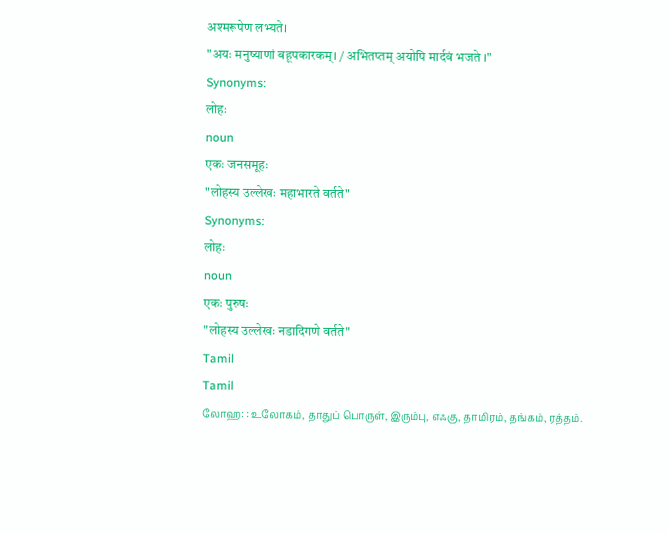अश्मरूपेण लभ्यते।
"अयः मनुष्याणां बहूपकारकम्। / अभितप्तम् अयोपि मार्दवं भजते ।"
Synonyms:
लोहः
noun
एकः जनसमूहः
"लोहस्य उल्लेखः महाभारते वर्तते"
Synonyms:
लोहः
noun
एकः पुरुषः
"लोहस्य उल्लेखः नडादिगणे वर्तते"
Tamil
Tamil
லோஹ: : உலோகம், தாதுப் பொருள், இரும்பு, எஃகு, தாமிரம், தங்கம், ரத்தம்.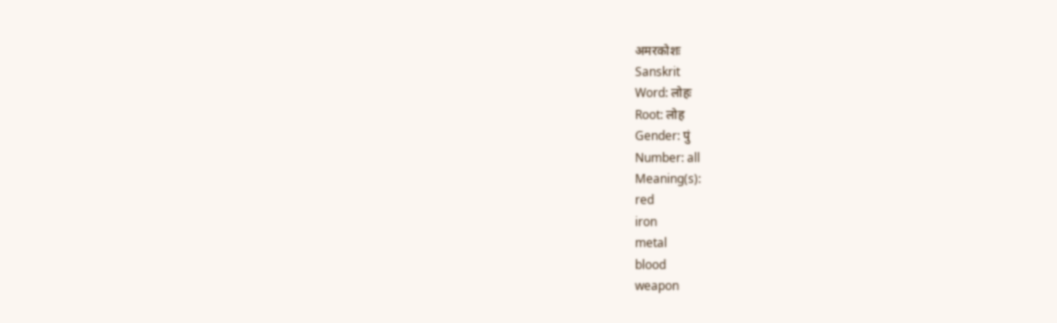अमरकोशः
Sanskrit
Word: लोहः
Root: लोह
Gender: पुं
Number: all
Meaning(s):
red
iron
metal
blood
weapon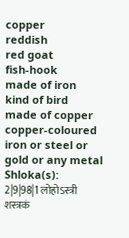copper
reddish
red goat
fish-hook
made of iron
kind of bird
made of copper
copper-coloured
iron or steel or gold or any metal
Shloka(s):
2|9|98|1 लोहोऽस्त्री शस्त्रकं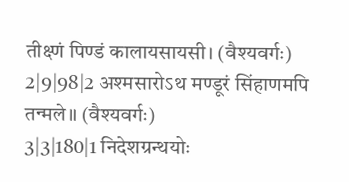तीक्ष्णं पिण्डं कालायसायसी। (वैश्यवर्गः)
2|9|98|2 अश्मसारोऽथ मण्डूरं सिंहाणमपि तन्मले॥ (वैश्यवर्गः)
3|3|180|1 निदेशग्रन्थयोः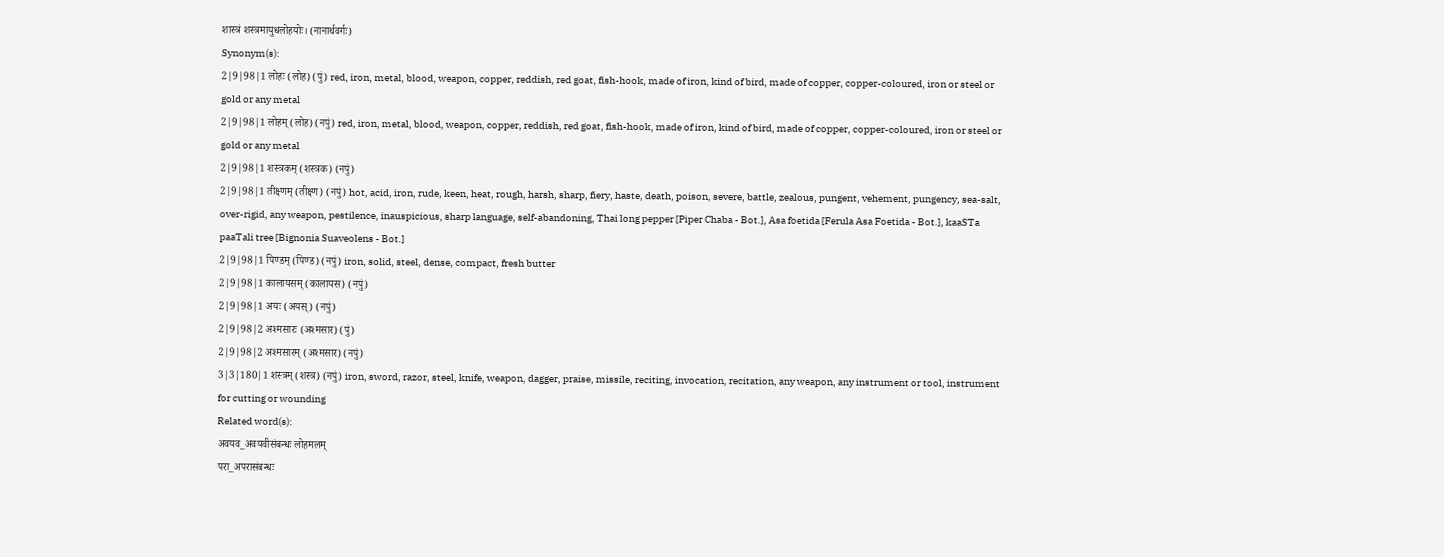शास्त्रं शस्त्रमायुधलोहयोः। (नानार्थवर्गः)
Synonym(s):
2|9|98|1 लोहः (लोह) (पुं) red, iron, metal, blood, weapon, copper, reddish, red goat, fish-hook, made of iron, kind of bird, made of copper, copper-coloured, iron or steel or gold or any metal
2|9|98|1 लोहम् (लोह) (नपुं) red, iron, metal, blood, weapon, copper, reddish, red goat, fish-hook, made of iron, kind of bird, made of copper, copper-coloured, iron or steel or gold or any metal
2|9|98|1 शस्त्रकम् (शस्त्रक) (नपुं)
2|9|98|1 तीक्ष्णम् (तीक्ष्ण) (नपुं) hot, acid, iron, rude, keen, heat, rough, harsh, sharp, fiery, haste, death, poison, severe, battle, zealous, pungent, vehement, pungency, sea-salt, over-rigid, any weapon, pestilence, inauspicious, sharp language, self-abandoning, Thai long pepper [Piper Chaba - Bot.], Asa foetida [Ferula Asa Foetida - Bot.], kaaSTa paaTali tree [Bignonia Suaveolens - Bot.]
2|9|98|1 पिण्डम् (पिण्ड) (नपुं) iron, solid, steel, dense, compact, fresh butter
2|9|98|1 कालायसम् (कालायस) (नपुं)
2|9|98|1 अयः (अयस्) (नपुं)
2|9|98|2 अश्मसारः (अश्मसार) (पुं)
2|9|98|2 अश्मसारम् (अश्मसार) (नपुं)
3|3|180|1 शस्त्रम् (शस्त्र) (नपुं) iron, sword, razor, steel, knife, weapon, dagger, praise, missile, reciting, invocation, recitation, any weapon, any instrument or tool, instrument for cutting or wounding
Related word(s):
अवयव_अवयवीसंबन्धः लोहमलम्
परा_अपरासंबन्धः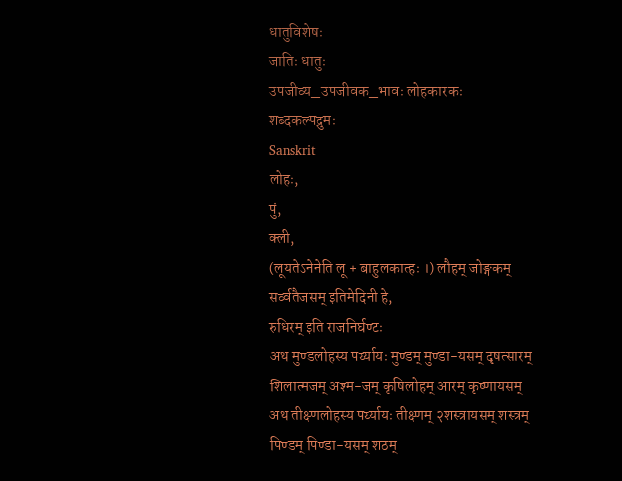धातुविशेषः
जातिः धातुः
उपजीव्य_उपजीवक_भावः लोहकारकः
शब्दकल्पद्रुमः
Sanskrit
लोहः,
पुं,
क्ली,
(लूयतेऽनेनेति लू + बाहुलकात्हः ।) लौहम् जोङ्गकम् सर्व्वतैजसम् इतिमेदिनी हे,
रुधिरम् इति राजनिर्घण्टः
अथ मुण्डलोहस्य पर्य्यायः मुण्डम् मुण्डा-यसम् दृषत्सारम् शिलात्मजम् अश्म-जम् कृषिलोहम् आरम् कृष्णायसम्
अथ तीक्ष्णलोहस्य पर्य्यायः तीक्ष्णम् २शस्त्रायसम् शस्त्रम् पिण्डम् पिण्डा-यसम् शठम्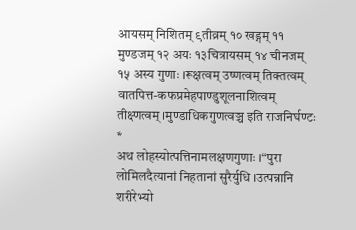आयसम् निशितम् ९तीव्रम् १० खड्गम् ११ मुण्डजम् १२ अयः १३चित्रायसम् १४ चीनजम् १५ अस्य गुणाः ।रूक्षत्वम् उष्णत्वम् तिक्तत्वम् वातपित्त-कफप्रमेहपाण्डुशूलनाशित्वम् तीक्ष्णत्वम् ।मुण्डाधिकगुणत्वञ्च इति राजनिर्घण्टः
*
अथ लोहस्योत्पत्तिनामलक्षणगुणाः ।“पुरा लोमिलदैत्यानां निहतानां सुरैर्युधि ।उत्पन्नानि शरीरेभ्यो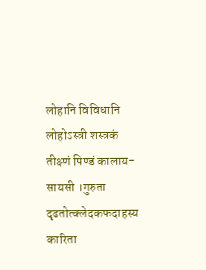लोहानि विविधानि
लोहोऽस्त्री शस्त्रकं तीक्ष्णं पिण्डं कालाय-सायसी ।गुरुता दृढतोत्क्लेदकफदाहस्य कारिता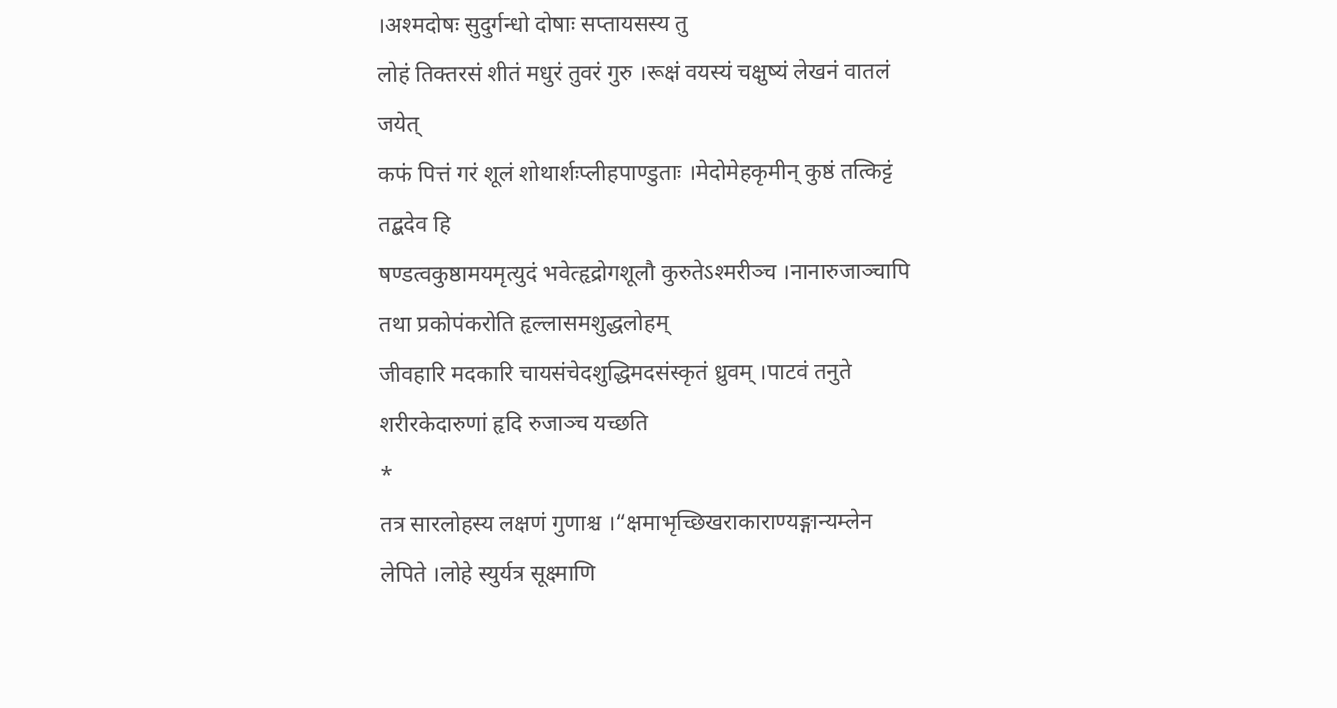।अश्मदोषः सुदुर्गन्धो दोषाः सप्तायसस्य तु
लोहं तिक्तरसं शीतं मधुरं तुवरं गुरु ।रूक्षं वयस्यं चक्षुष्यं लेखनं वातलं जयेत्
कफं पित्तं गरं शूलं शोथार्शःप्लीहपाण्डुताः ।मेदोमेहकृमीन् कुष्ठं तत्किट्टं तद्बदेव हि
षण्डत्वकुष्ठामयमृत्युदं भवेत्हृद्रोगशूलौ कुरुतेऽश्मरीञ्च ।नानारुजाञ्चापि तथा प्रकोपंकरोति हृल्लासमशुद्धलोहम्
जीवहारि मदकारि चायसंचेदशुद्धिमदसंस्कृतं ध्रुवम् ।पाटवं तनुते शरीरकेदारुणां हृदि रुजाञ्च यच्छति
*
तत्र सारलोहस्य लक्षणं गुणाश्च ।“क्षमाभृच्छिखराकाराण्यङ्गान्यम्लेन लेपिते ।लोहे स्युर्यत्र सूक्ष्माणि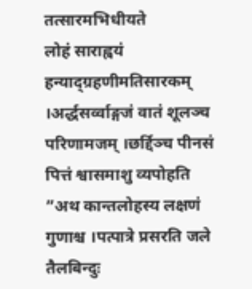तत्सारमभिधीयते
लोहं साराह्वयं हन्याद्ग्रहणीमतिसारकम् ।अर्द्धसर्व्वाङ्गजं वातं शूलञ्च परिणामजम् ।छर्द्दिञ्च पीनसं पित्तं श्वासमाशु व्यपोहति
”अथ कान्तलोहस्य लक्षणं गुणाश्च ।पत्पात्रे प्रसरति जले तैलबिन्दुः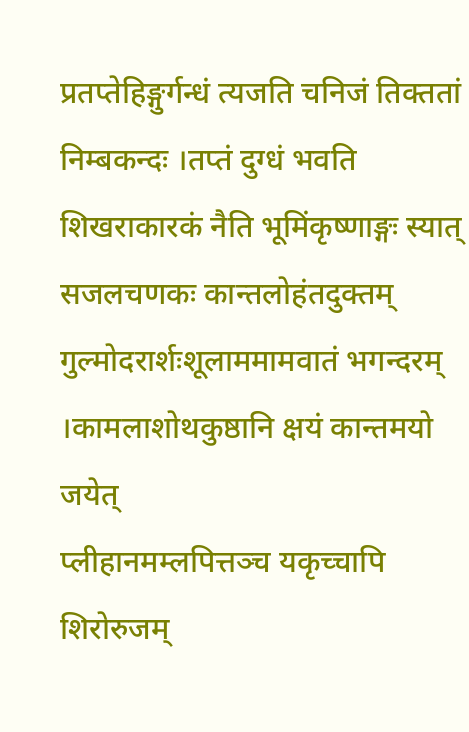प्रतप्तेहिङ्गुर्गन्धं त्यजति चनिजं तिक्ततां निम्बकन्दः ।तप्तं दुग्धं भवति शिखराकारकं नैति भूमिंकृष्णाङ्गः स्यात् सजलचणकः कान्तलोहंतदुक्तम्
गुल्मोदरार्शःशूलाममामवातं भगन्दरम् ।कामलाशोथकुष्ठानि क्षयं कान्तमयो जयेत्
प्लीहानमम्लपित्तञ्च यकृच्चापि शिरोरुजम्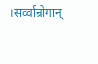।सर्व्वान्रोगान्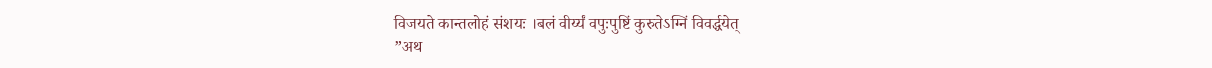विजयते कान्तलोहं संशयः ।बलं वीर्य्यं वपुःपुष्टिं कुरुतेऽग्निं विवर्द्धयेत्
”अथ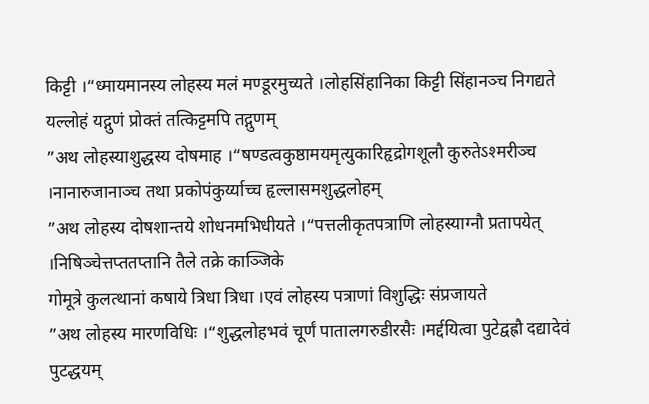किट्टी ।“ध्मायमानस्य लोहस्य मलं मण्डूरमुच्यते ।लोहसिंहानिका किट्टी सिंहानञ्च निगद्यते
यल्लोहं यद्गुणं प्रोक्तं तत्किट्टमपि तद्गुणम्
”अथ लोहस्याशुद्धस्य दोषमाह ।“षण्डत्वकुष्ठामयमृत्युकारिहृद्रोगशूलौ कुरुतेऽश्मरीञ्च ।नानारुजानाञ्च तथा प्रकोपंकुर्य्याच्च हृल्लासमशुद्धलोहम्
”अथ लोहस्य दोषशान्तये शोधनमभिधीयते ।“पत्तलीकृतपत्राणि लोहस्याग्नौ प्रतापयेत् ।निषिञ्चेत्तप्ततप्तानि तैले तक्रे काञ्जिके
गोमूत्रे कुलत्थानां कषाये त्रिधा त्रिधा ।एवं लोहस्य पत्राणां विशुद्धिः संप्रजायते
”अथ लोहस्य मारणविधिः ।“शुद्धलोहभवं चूर्णं पातालगरुडीरसैः ।मर्द्दयित्वा पुटेद्वह्रौ दद्यादेवं पुटद्धयम्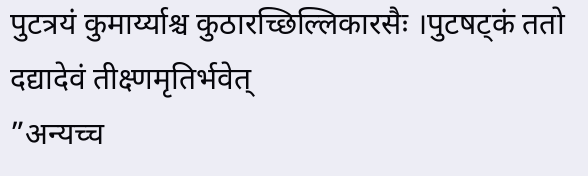पुटत्रयं कुमार्य्याश्च कुठारच्छिल्लिकारसैः ।पुटषट्कं ततो दद्यादेवं तीक्ष्णमृतिर्भवेत्
”अन्यच्च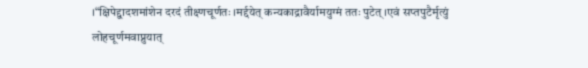।“क्षिपेद्द्वादशमांशेन दरदं तीक्ष्णचूर्णतः ।मर्द्दयेत् कन्यकाद्रावैर्यामयुग्मं ततः पुटेत् ।एवं सप्तपुटैर्मृत्युं लोहचूर्णमवाप्नुयात्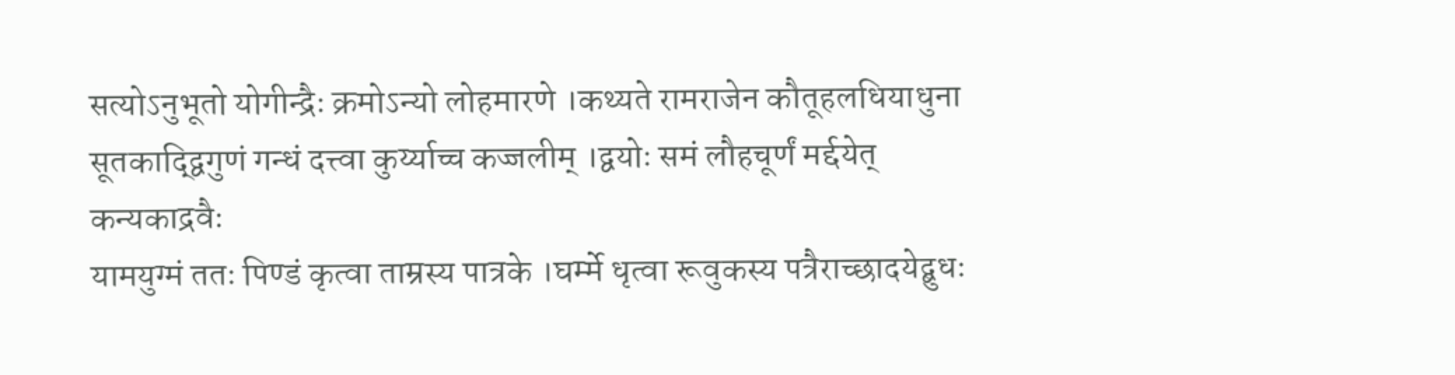सत्योऽनुभूतो योगीन्द्रैः क्रमोऽन्यो लोहमारणे ।कथ्यते रामराजेन कौतूहलधियाधुना
सूतकाद्द्विगुणं गन्धं दत्त्वा कुर्य्याच्च कज्जलीम् ।द्वयोः समं लौहचूर्णं मर्द्दयेत् कन्यकाद्रवैः
यामयुग्मं ततः पिण्डं कृत्वा ताम्रस्य पात्रके ।घर्म्मे धृत्वा रूवुकस्य पत्रैराच्छादयेद्बुधः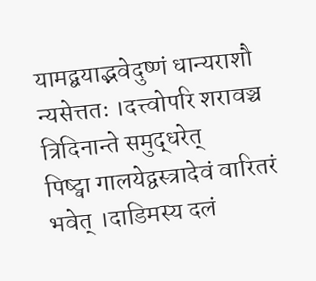यामद्बयाद्भवेदुष्णं धान्यराशौ न्यसेत्ततः ।दत्त्वोपरि शरावञ्च त्रिदिनान्ते समुद्धरेत्
पिष्ट्वा गालयेद्वस्त्रादेवं वारितरं भवेत् ।दाडिमस्य दलं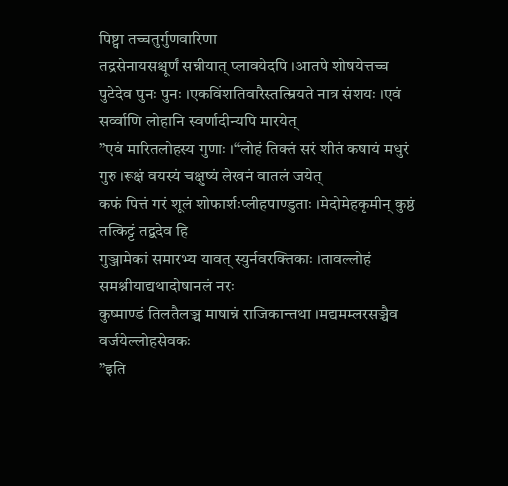पिष्ट्वा तच्चतुर्गुणवारिणा
तद्रसेनायसश्चूर्णं सन्नीयात् प्लावयेदपि ।आतपे शोषयेत्तच्च पुटेदेव पुनः पुनः ।एकविंशतिवारैस्तत्म्रियते नात्र संशयः ।एवं सर्व्वाणि लोहानि स्वर्णादीन्यपि मारयेत्
”एवं मारितलोहस्य गुणाः ।“लोहं तिक्तं सरं शीतं कषायं मधुरं गुरु ।रूक्षं वयस्यं चक्षुष्यं लेखनं वातलं जयेत्
कफं पित्तं गरं शूलं शोफार्शःप्लीहपाण्डुताः ।मेदोमेहकृमीन् कुष्ठं तत्किट्टं तद्बदेव हि
गुञ्जामेकां समारभ्य यावत् स्युर्नवरक्तिकाः ।तावल्लोहं समश्नीयाद्यथादोषानलं नरः
कुष्माण्डं तिलतैलञ्च माषान्नं राजिकान्तथा ।मद्यमम्लरसञ्चैव वर्जयेल्लोहसेवकः
”इति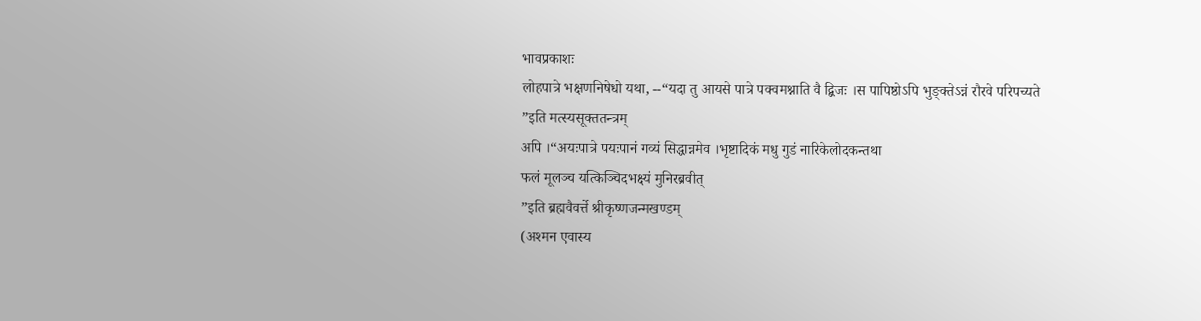भावप्रकाशः
लोहपात्रे भक्षणनिषेधो यथा, --“यदा तु आयसे पात्रे पक्वमश्नाति वै द्बिजः ।स पापिष्ठोऽपि भुङ्क्तेऽन्नं रौरवे परिपच्यते
”इति मत्स्यसूक्ततन्त्रम्
अपि ।“अयःपात्रे पयःपानं गव्यं सिद्धान्नमेव ।भृष्टादिकं मधु गुडं नारिकेलोदकन्तथा
फलं मूलञ्च यत्किञ्चिदभक्ष्यं मुनिरब्रवीत्
”इति ब्रह्मवैवर्त्ते श्रीकृष्णजन्मखण्डम्
(अश्मन एवास्य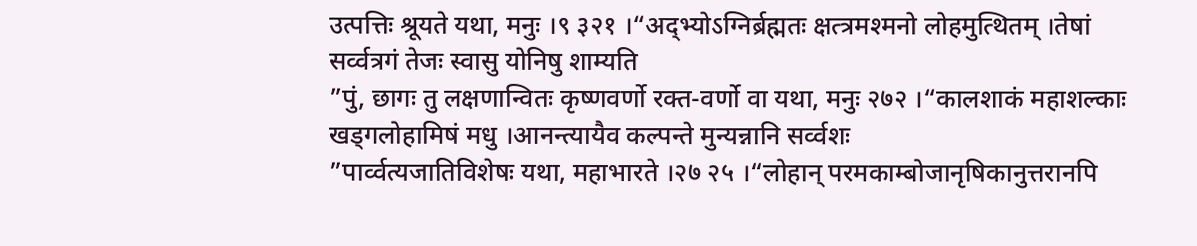उत्पत्तिः श्रूयते यथा, मनुः ।९ ३२१ ।“अद्भ्योऽग्निर्ब्रह्मतः क्षत्त्रमश्मनो लोहमुत्थितम् ।तेषां सर्व्वत्रगं तेजः स्वासु योनिषु शाम्यति
”पुं, छागः तु लक्षणान्वितः कृष्णवर्णो रक्त-वर्णो वा यथा, मनुः २७२ ।“कालशाकं महाशल्काः खड्गलोहामिषं मधु ।आनन्त्यायैव कल्पन्ते मुन्यन्नानि सर्व्वशः
”पार्व्वत्यजातिविशेषः यथा, महाभारते ।२७ २५ ।“लोहान् परमकाम्बोजानृषिकानुत्तरानपि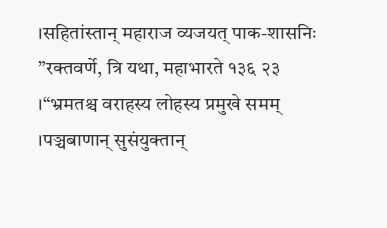।सहितांस्तान् महाराज व्यजयत् पाक-शासनिः
”रक्तवर्णे, त्रि यथा, महाभारते १३६ २३ ।“भ्रमतश्च वराहस्य लोहस्य प्रमुखे समम् ।पञ्चबाणान् सुसंयुक्तान्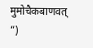मुमोचैकबाणवत्
”)